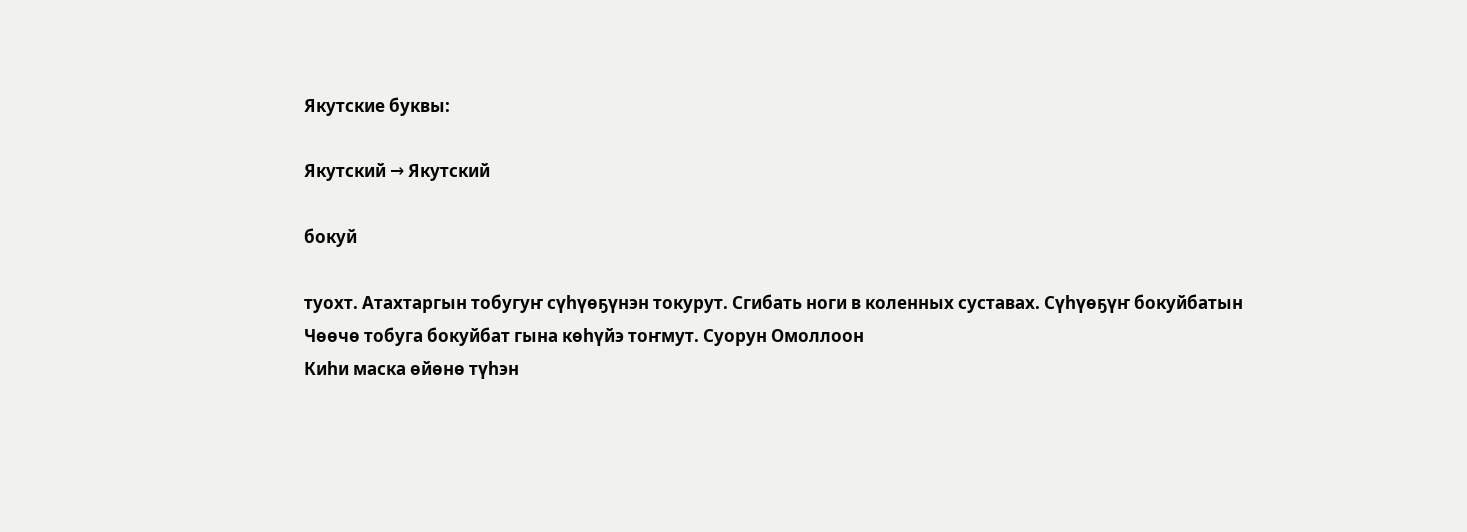Якутские буквы:

Якутский → Якутский

бокуй

туохт. Атахтаргын тобугуҥ сүһүөҕүнэн токурут. Сгибать ноги в коленных суставах. Сүһүөҕүҥ бокуйбатын
Чөөчө тобуга бокуйбат гына көһүйэ тоҥмут. Суорун Омоллоон
Киһи маска өйөнө түһэн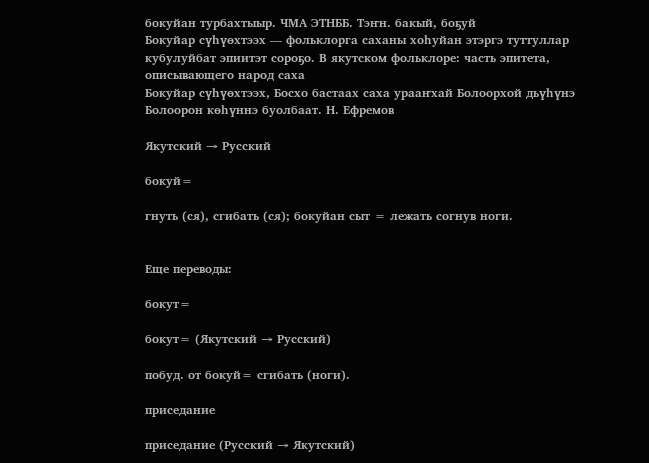бокуйан турбахтыыр. ЧМА ЭТНББ. Тэҥн. бакый, боҕуй
Бокуйар сүһүөхтээх — фольклорга саханы хоһуйан этэргэ туттуллар кубулуйбат эпиитэт сороҕо. В якутском фольклоре: часть эпитета, описывающего народ саха
Бокуйар сүһүөхтээх, Босхо бастаах саха урааҥхай Болоорхой дьүһүнэ Болоорон көһүннэ буолбаат. Н. Ефремов

Якутский → Русский

бокуй=

гнуть (ся), сгибать (ся); бокуйан сыт = лежать согнув ноги.


Еще переводы:

бокут=

бокут= (Якутский → Русский)

побуд. от бокуй= сгибать (ноги).

приседание

приседание (Русский → Якутский)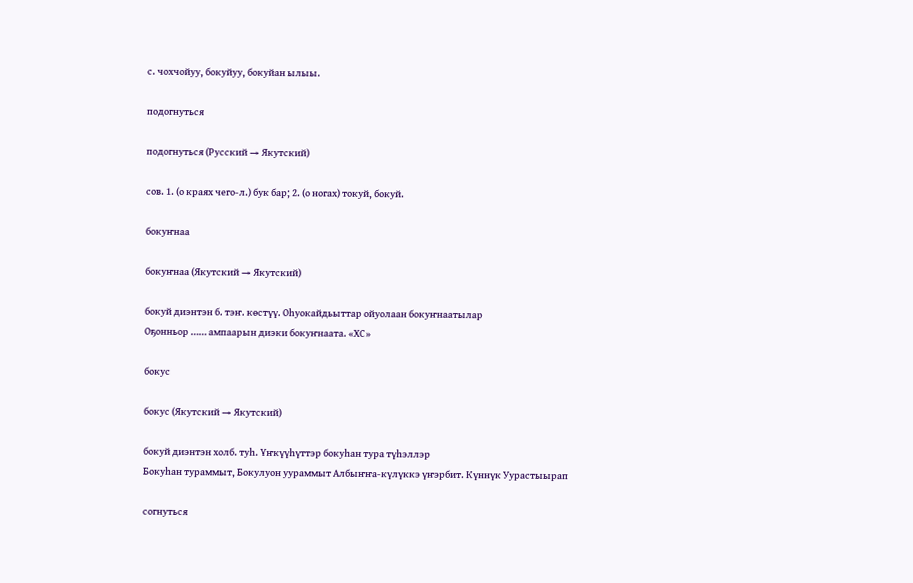с. чохчойуу, бокуйуу, бокуйан ылыы.

подогнуться

подогнуться (Русский → Якутский)

сов. 1. (о краях чего-л.) бук бар; 2. (о ногах) токуй, бокуй.

бокуҥнаа

бокуҥнаа (Якутский → Якутский)

бокуй диэнтэн б. тэҥ. көстүү. Оһуокайдьыттар ойуолаан бокуҥнаатылар
Оҕонньор …… ампаарын диэки бокуҥнаата. «ХС»

бокус

бокус (Якутский → Якутский)

бокуй диэнтэн холб. туһ. Үҥкүүһүттэр бокуһан тура түһэллэр
Бокуһан тураммыт, Бокулуон уураммыт Албыҥҥа-күлүккэ үҥэрбит. Күннүк Уурастыырап

согнуться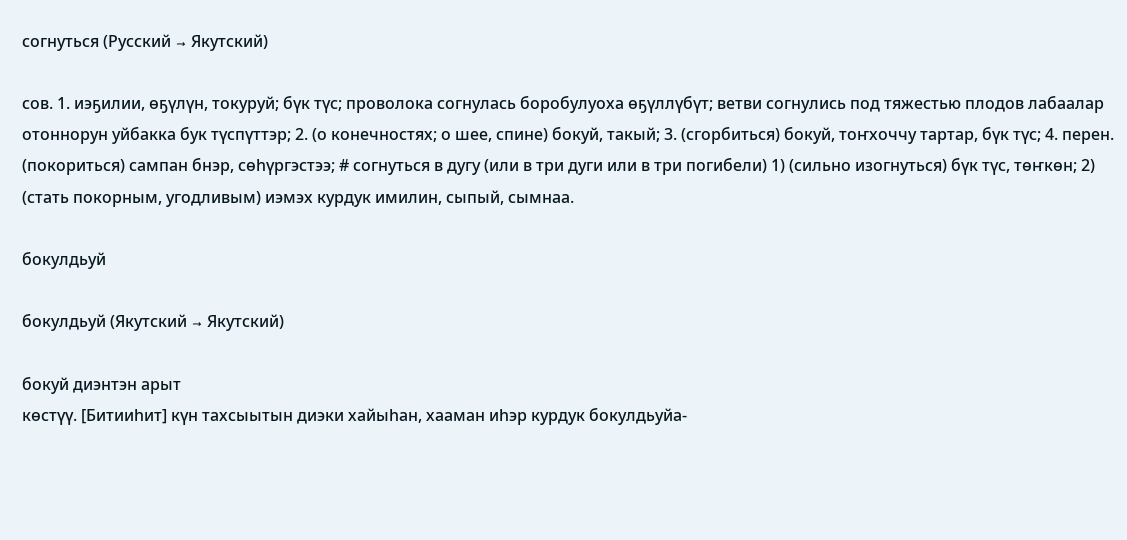согнуться (Русский → Якутский)

сов. 1. иэҕилии, өҕүлүн, токуруй; бүк түс; проволока согнулась боробулуоха өҕүллүбүт; ветви согнулись под тяжестью плодов лабаалар отоннорун уйбакка бук түспүттэр; 2. (о конечностях; о шее, спине) бокуй, такый; 3. (сгорбиться) бокуй, тоҥхоччу тартар, бүк түс; 4. перен. (покориться) сампан бнэр, сөһүргэстээ; # согнуться в дугу (или в три дуги или в три погибели) 1) (сильно изогнуться) бүк түс, төҥкөн; 2) (стать покорным, угодливым) иэмэх курдук имилин, сыпый, сымнаа.

бокулдьуй

бокулдьуй (Якутский → Якутский)

бокуй диэнтэн арыт
көстүү. [Битииһит] күн тахсыытын диэки хайыһан, хааман иһэр курдук бокулдьуйа-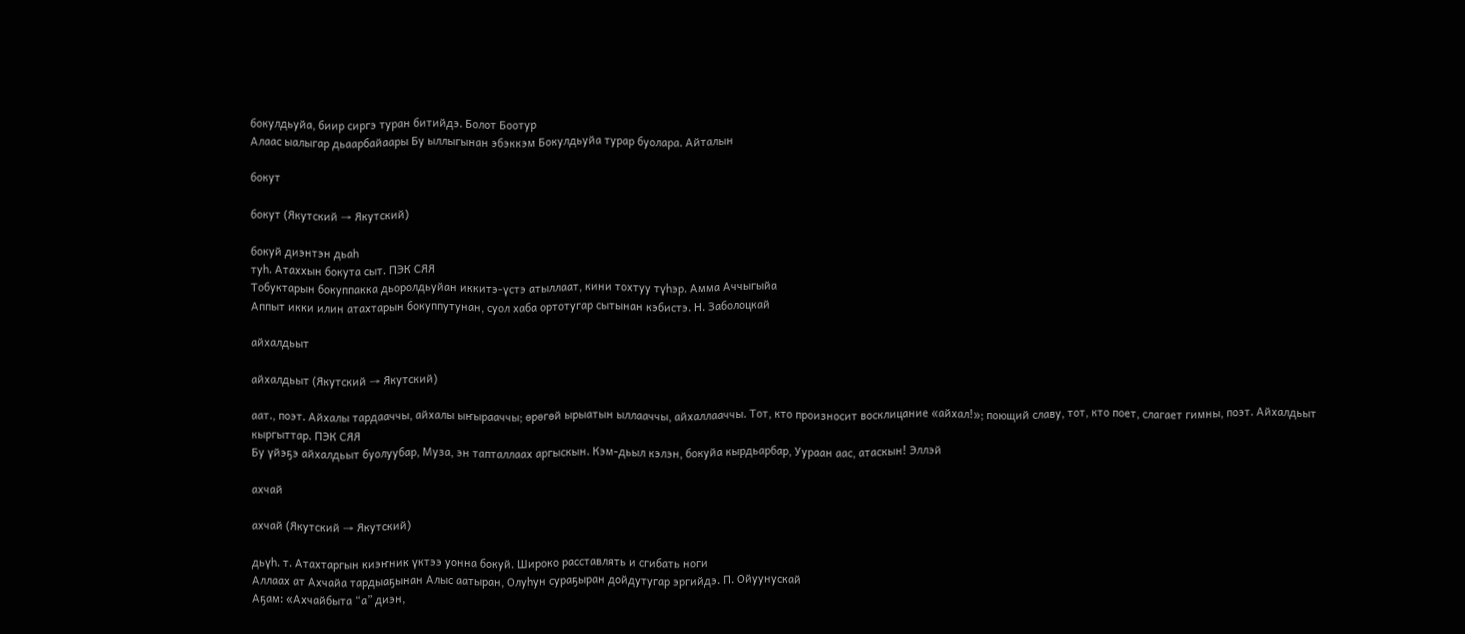бокулдьуйа, биир сиргэ туран битийдэ. Болот Боотур
Алаас ыалыгар дьаарбайаары Бу ыллыгынан эбэккэм Бокулдьуйа турар буолара. Айталын

бокут

бокут (Якутский → Якутский)

бокуй диэнтэн дьаһ
туһ. Атаххын бокута сыт. ПЭК СЯЯ
Тобуктарын бокуппакка дьоролдьуйан иккитэ-үстэ атыллаат, кини тохтуу түһэр. Амма Аччыгыйа
Аппыт икки илин атахтарын бокуппутунан, суол хаба ортотугар сытынан кэбистэ. Н. Заболоцкай

айхалдьыт

айхалдьыт (Якутский → Якутский)

аат., поэт. Айхалы тардааччы, айхалы ыҥырааччы; өрөгөй ырыатын ыллааччы, айхаллааччы. Тот, кто произносит восклицание «айхал!»; поющий славу, тот, кто поет, слагает гимны, поэт. Айхалдьыт кыргыттар. ПЭК СЯЯ
Бу үйэҕэ айхалдьыт буолуубар, Муза, эн тапталлаах аргыскын. Кэм-дьыл кэлэн, бокуйа кырдьарбар, Уураан аас, атаскын! Эллэй

ахчай

ахчай (Якутский → Якутский)

дьүһ. т. Атахтаргын киэҥник үктээ уонна бокуй. Широко расставлять и сгибать ноги
Аллаах ат Ахчайа тардыаҕынан Алыс аатыран, Олуһун сураҕыран дойдутугар эргийдэ. П. Ойуунускай
Аҕам: «Ахчайбыта “а” диэн,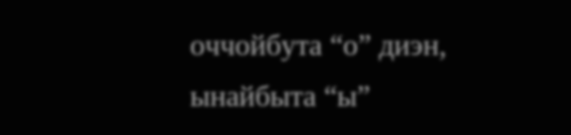оччойбута “о” диэн, ынайбыта “ы”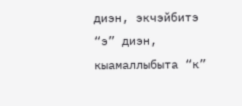диэн, экчэйбитэ “э” диэн, кыамаллыбыта “к”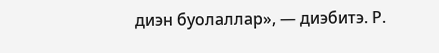диэн буолаллар», — диэбитэ. Р.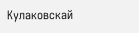Кулаковскай